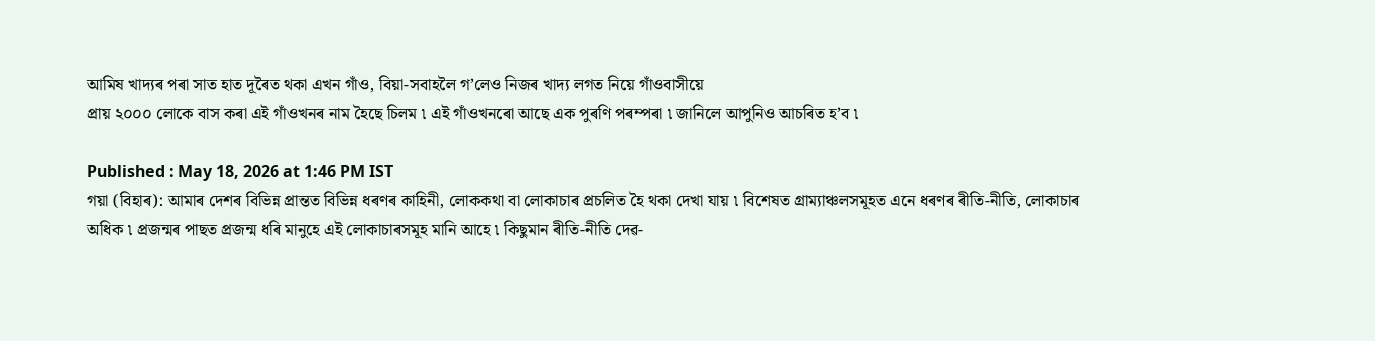আমিষ খাদ্যৰ পৰা সাত হাত দূৰৈত থকা এখন গাঁও, বিয়া-সবাহলৈ গ’লেও নিজৰ খাদ্য লগত নিয়ে গাঁওবাসীয়ে
প্ৰায় ২০০০ লোকে বাস কৰা এই গাঁওখনৰ নাম হৈছে চিলম ৷ এই গাঁওখনৰো আছে এক পুৰণি পৰম্পৰা ৷ জানিলে আপুনিও আচৰিত হ’ব ৷

Published : May 18, 2026 at 1:46 PM IST
গয়া (বিহাৰ): আমাৰ দেশৰ বিভিন্ন প্ৰান্তত বিভিন্ন ধৰণৰ কাহিনী, লোককথা বা লোকাচাৰ প্ৰচলিত হৈ থকা দেখা যায় ৷ বিশেষত গ্ৰাম্যাঞ্চলসমূহত এনে ধৰণৰ ৰীতি-নীতি, লোকাচাৰ অধিক ৷ প্ৰজন্মৰ পাছত প্ৰজন্ম ধৰি মানুহে এই লোকাচাৰসমূহ মানি আহে ৷ কিছুমান ৰীতি-নীতি দেৱ-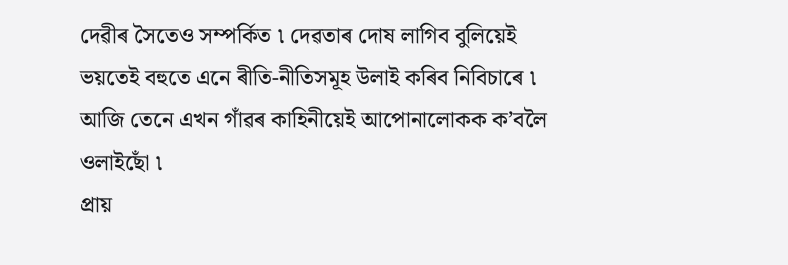দেৱীৰ সৈতেও সম্পৰ্কিত ৷ দেৱতাৰ দোষ লাগিব বুলিয়েই ভয়তেই বহুতে এনে ৰীতি-নীতিসমূহ উলাই কৰিব নিবিচাৰে ৷ আজি তেনে এখন গাঁৱৰ কাহিনীয়েই আপোনালোকক ক’বলৈ ওলাইছোঁ ৷
প্ৰায়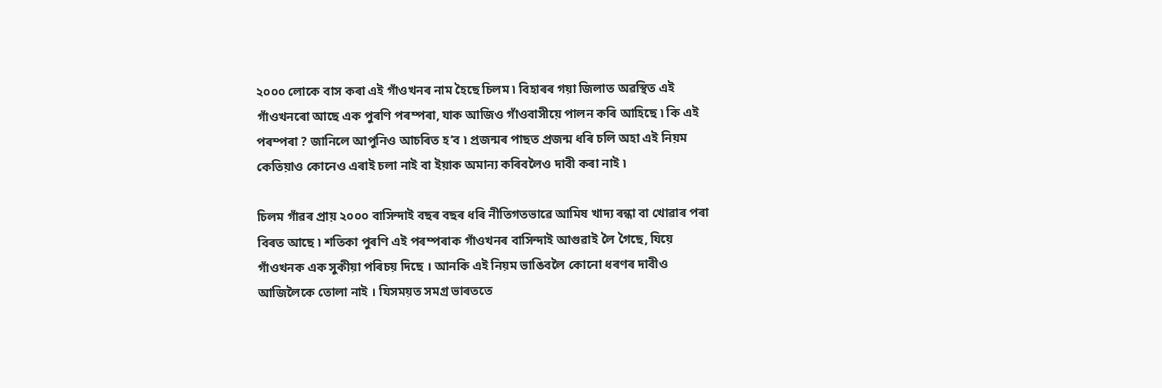২০০০ লোকে বাস কৰা এই গাঁওখনৰ নাম হৈছে চিলম ৷ বিহাৰৰ গয়া জিলাত অৱস্থিত এই গাঁওখনৰো আছে এক পুৰণি পৰম্পৰা, যাক আজিও গাঁওবাসীয়ে পালন কৰি আহিছে ৷ কি এই পৰম্পৰা ? জানিলে আপুনিও আচৰিত হ’ব ৷ প্ৰজন্মৰ পাছত প্ৰজন্ম ধৰি চলি অহা এই নিয়ম কেতিয়াও কোনেও এৰাই চলা নাই বা ইয়াক অমান্য কৰিবলৈও দাবী কৰা নাই ৷

চিলম গাঁৱৰ প্ৰায় ২০০০ বাসিন্দাই বছৰ বছৰ ধৰি নীতিগতভাৱে আমিষ খাদ্য ৰন্ধা বা খোৱাৰ পৰা বিৰত আছে ৷ শতিকা পুৰণি এই পৰম্পৰাক গাঁওখনৰ বাসিন্দাই আগুৱাই লৈ গৈছে, যিয়ে গাঁওখনক এক সুকীয়া পৰিচয় দিছে । আনকি এই নিয়ম ভাঙিবলৈ কোনো ধৰণৰ দাবীও আজিলৈকে তোলা নাই । যিসময়ত সমগ্ৰ ভাৰততে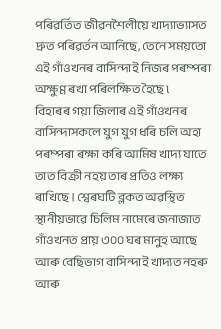পৰিৱৰ্তিত জীৱনশৈলীয়ে খাদ্যাভ্যাসত দ্ৰুত পৰিৱৰ্তন আনিছে, তেনে সময়তো এই গাঁওখনৰ বাসিন্দাই নিজৰ পৰম্পৰা অক্ষুণ্ণ ৰখা পৰিলক্ষিত হৈছে ৷
বিহাৰৰ গয়া জিলাৰ এই গাঁওখনৰ বাসিন্দাসকলে যুগ যুগ ধৰি চলি অহা পৰম্পৰা ৰক্ষা কৰি আমিষ খাদ্য যাতে তাত বিক্ৰী নহয় তাৰ প্ৰতিও লক্ষ্য ৰাখিছে । শ্বেৰঘটি ব্লকত অৱস্থিত স্থানীয়ভাৱে চিলিম নামেৰে জনাজাত গাঁওখনত প্ৰায় ৩০০ ঘৰ মানুহ আছে আৰু বেছিভাগ বাসিন্দাই খাদ্যত নহৰু আৰু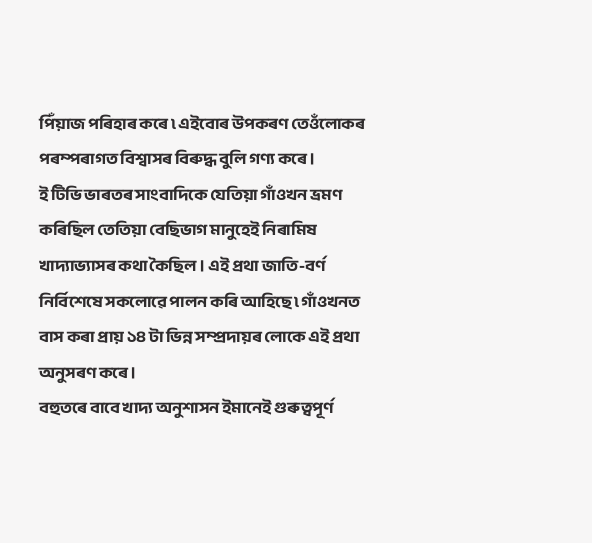পিঁয়াজ পৰিহাৰ কৰে ৷ এইবোৰ উপকৰণ তেওঁলোকৰ পৰম্পৰাগত বিশ্বাসৰ বিৰুদ্ধ বুলি গণ্য কৰে ।
ই টিভি ভাৰতৰ সাংবাদিকে যেতিয়া গাঁওখন ভ্ৰমণ কৰিছিল তেতিয়া বেছিভাগ মানুহেই নিৰামিষ খাদ্যাভ্যাসৰ কথা কৈছিল । এই প্ৰথা জাতি-বৰ্ণ নিৰ্বিশেষে সকলোৱে পালন কৰি আহিছে ৷ গাঁওখনত বাস কৰা প্ৰায় ১৪ টা ভিন্ন সম্প্ৰদায়ৰ লোকে এই প্ৰথা অনুসৰণ কৰে ।
বহুতৰে বাবে খাদ্য অনুশাসন ইমানেই গুৰুত্বপূৰ্ণ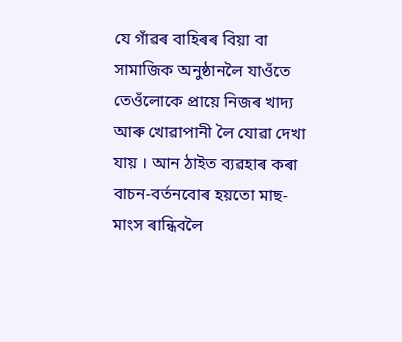যে গাঁৱৰ বাহিৰৰ বিয়া বা সামাজিক অনুষ্ঠানলৈ যাওঁতে তেওঁলোকে প্ৰায়ে নিজৰ খাদ্য আৰু খোৱাপানী লৈ যোৱা দেখা যায় । আন ঠাইত ব্যৱহাৰ কৰা বাচন-বৰ্তনবোৰ হয়তো মাছ-মাংস ৰান্ধিবলৈ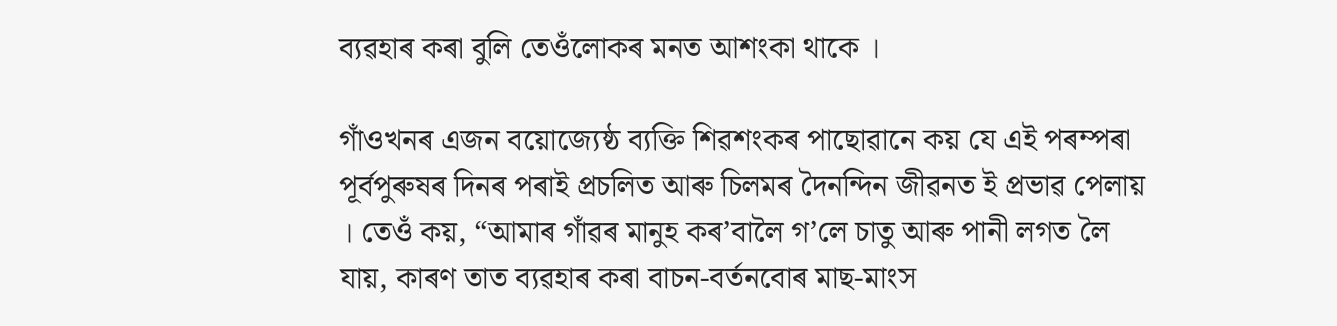ব্যৱহাৰ কৰা বুলি তেওঁলোকৰ মনত আশংকা থাকে ।

গাঁওখনৰ এজন বয়োজ্যেষ্ঠ ব্যক্তি শিৱশংকৰ পাছোৱানে কয় যে এই পৰম্পৰা পূৰ্বপুৰুষৰ দিনৰ পৰাই প্ৰচলিত আৰু চিলমৰ দৈনন্দিন জীৱনত ই প্ৰভাৱ পেলায় । তেওঁ কয়, “আমাৰ গাঁৱৰ মানুহ কৰ’বালৈ গ’লে চাতু আৰু পানী লগত লৈ যায়, কাৰণ তাত ব্যৱহাৰ কৰা বাচন-বৰ্তনবোৰ মাছ-মাংস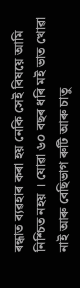ৰন্ধাত ব্যৱহাৰ কৰা হয় নেকি সেই বিষয়ে আমি নিশ্চিত নহয় । যোৱা ৬০ বছৰ ধৰি মই ভাত খোৱা নাই আৰু বেছিভাগ ৰুটি আৰু চাতু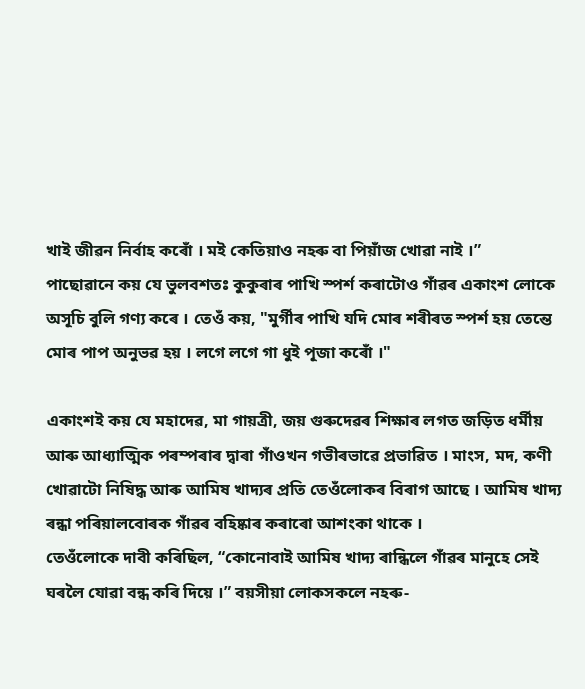খাই জীৱন নিৰ্বাহ কৰোঁ । মই কেতিয়াও নহৰু বা পিয়াঁজ খোৱা নাই ।”
পাছোৱানে কয় যে ভুলবশতঃ কুকুৰাৰ পাখি স্পৰ্শ কৰাটোও গাঁৱৰ একাংশ লোকে অসূচি বুলি গণ্য কৰে । তেওঁ কয়, "মুৰ্গীৰ পাখি যদি মোৰ শৰীৰত স্পৰ্শ হয় তেন্তে মোৰ পাপ অনুভৱ হয় । লগে লগে গা ধুই পূজা কৰোঁ ।"

একাংশই কয় যে মহাদেৱ, মা গায়ত্ৰী, জয় গুৰুদেৱৰ শিক্ষাৰ লগত জড়িত ধৰ্মীয় আৰু আধ্যাত্মিক পৰম্পৰাৰ দ্বাৰা গাঁওখন গভীৰভাৱে প্ৰভাৱিত । মাংস, মদ, কণী খোৱাটো নিষিদ্ধ আৰু আমিষ খাদ্যৰ প্ৰতি তেওঁলোকৰ বিৰাগ আছে । আমিষ খাদ্য ৰন্ধা পৰিয়ালবোৰক গাঁৱৰ বহিষ্কাৰ কৰাৰো আশংকা থাকে ।
তেওঁলোকে দাবী কৰিছিল, “কোনোবাই আমিষ খাদ্য ৰান্ধিলে গাঁৱৰ মানুহে সেই ঘৰলৈ যোৱা বন্ধ কৰি দিয়ে ।” বয়সীয়া লোকসকলে নহৰু-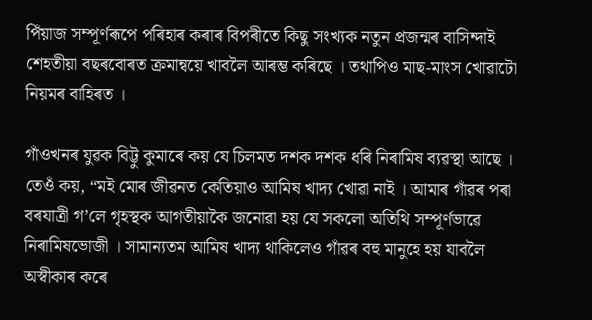পিঁয়াজ সম্পূৰ্ণৰূপে পৰিহাৰ কৰাৰ বিপৰীতে কিছু সংখ্যক নতুন প্ৰজন্মৰ বাসিন্দাই শেহতীয়া বছৰবোৰত ক্ৰমান্বয়ে খাবলৈ আৰম্ভ কৰিছে । তথাপিও মাছ-মাংস খোৱাটো নিয়মৰ বাহিৰত ।

গাঁওখনৰ যুৱক বিট্টু কুমাৰে কয় যে চিলমত দশক দশক ধৰি নিৰামিষ ব্যৱস্থা আছে । তেওঁ কয়, “মই মোৰ জীৱনত কেতিয়াও আমিষ খাদ্য খোৱা নাই । আমাৰ গাঁৱৰ পৰা বৰযাত্ৰী গ’লে গৃহস্থক আগতীয়াকৈ জনোৱা হয় যে সকলো অতিথি সম্পূৰ্ণভাৱে নিৰামিষভোজী । সামান্যতম আমিষ খাদ্য থাকিলেও গাঁৱৰ বহু মানুহে হয় যাবলৈ অস্বীকাৰ কৰে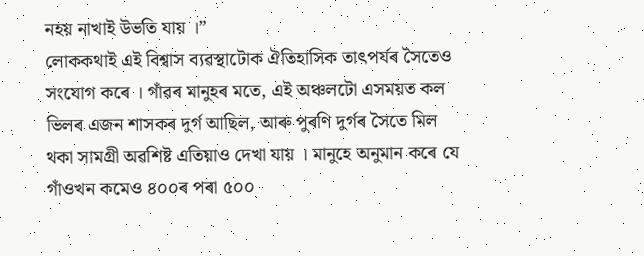নহয় নাখাই উভতি যায় ।”
লোককথাই এই বিশ্বাস ব্যৱস্থাটোক ঐতিহাসিক তাৎপৰ্যৰ সৈতেও সংযোগ কৰে । গাঁৱৰ মানুহৰ মতে, এই অঞ্চলটো এসময়ত কল ভিলৰ এজন শাসকৰ দুৰ্গ আছিল, আৰু পুৰণি দুৰ্গৰ সৈতে মিল থকা সামগ্ৰী অৱশিষ্ট এতিয়াও দেখা যায় । মানুহে অনুমান কৰে যে গাঁওখন কমেও ৪০০ৰ পৰা ৫০০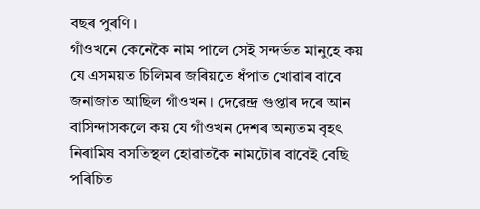বছৰ পুৰণি ।
গাঁওখনে কেনেকৈ নাম পালে সেই সন্দৰ্ভত মানুহে কয় যে এসময়ত চিলিমৰ জৰিয়তে ধঁপাত খোৱাৰ বাবে জনাজাত আছিল গাঁওখন । দেৱেন্দ্ৰ গুপ্তাৰ দৰে আন বাসিন্দাসকলে কয় যে গাঁওখন দেশৰ অন্যতম বৃহৎ নিৰামিষ বসতিস্থল হোৱাতকৈ নামটোৰ বাবেই বেছি পৰিচিত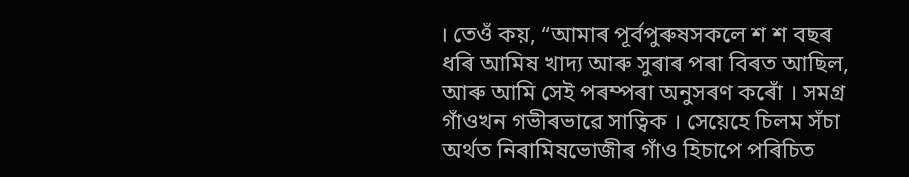। তেওঁ কয়, “আমাৰ পূৰ্বপুৰুষসকলে শ শ বছৰ ধৰি আমিষ খাদ্য আৰু সুৰাৰ পৰা বিৰত আছিল, আৰু আমি সেই পৰম্পৰা অনুসৰণ কৰোঁ । সমগ্ৰ গাঁওখন গভীৰভাৱে সাত্বিক । সেয়েহে চিলম সঁচা অৰ্থত নিৰামিষভোজীৰ গাঁও হিচাপে পৰিচিত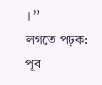।”
লগতে পঢ়ক: পূব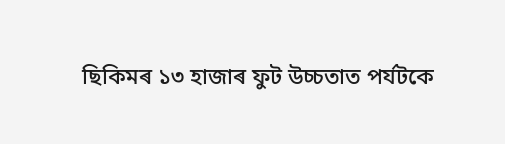ছিকিমৰ ১৩ হাজাৰ ফুট উচ্চতাত পৰ্যটকে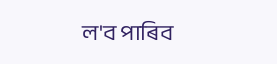ল'ব পাৰিব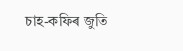চাহ-কফিৰ জুতি